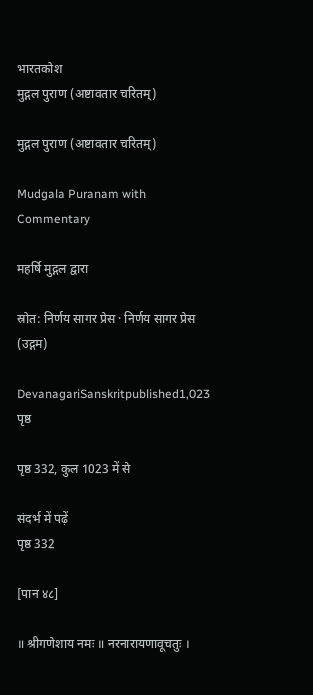भारतकोश
मुद्गल पुराण (अष्टावतार चरितम्)

मुद्गल पुराण (अष्टावतार चरितम्)

Mudgala Puranam with Commentary

महर्षि मुद्गल द्वारा

स्रोत: निर्णय सागर प्रेस · निर्णय सागर प्रेस (उद्गम)

DevanagariSanskritpublished1,023 पृष्ठ

पृष्ठ 332, कुल 1023 में से

संदर्भ में पढ़ें
पृष्ठ 332

[पान ४८]

॥ श्रीगणेशाय नमः ॥ नरनारायणावूचतुः ।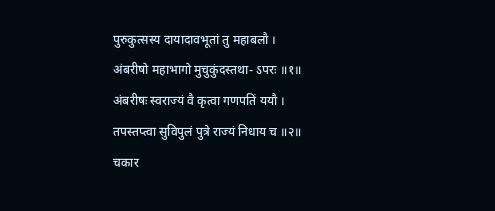पुरुकुत्सस्य दायादावभूतां तु महाबलौ । अंबरीषो महाभागो मुचुकुंदस्तथा- ऽपरः ॥१॥ अंबरीषः स्वराज्यं वै कृत्वा गणपतिं ययौ । तपस्तप्त्वा सुविपुलं पुत्रे राज्यं निधाय च ॥२॥ चकार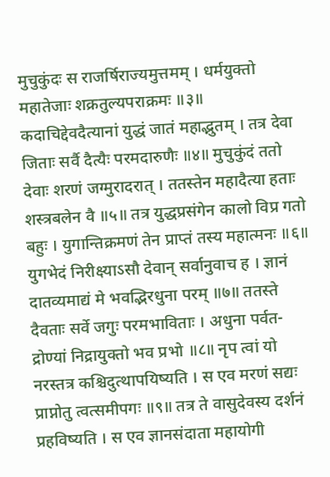मुचुकुंदः स राजर्षिराज्यमुत्तमम् । धर्मयुक्तो महातेजाः शक्रतुल्यपराक्रमः ॥३॥ कदाचिद्देवदैत्यानां युद्धं जातं महाद्भुतम् । तत्र देवा जिताः सर्वै दैत्यैः परमदारुणैः ॥४॥ मुचुकुंदं ततो देवाः शरणं जग्मुरादरात् । ततस्तेन महादैत्या हताः शस्त्रबलेन वै ॥५॥ तत्र युद्धप्रसंगेन कालो विप्र गतो बहुः । युगान्तिक्रमणं तेन प्राप्तं तस्य महात्मनः ॥६॥ युगभेदं निरीक्ष्याऽसौ देवान् सर्वानुवाच ह । ज्ञानं दातव्यमाद्यं मे भवद्भिरधुना परम् ॥७॥ ततस्ते दैवताः सर्वे जगुः परमभाविताः । अधुना पर्वत- द्रोण्यां निद्रायुक्तो भव प्रभो ॥८॥ नृप त्वां यो नरस्तत्र कश्चिदुत्थापयिष्यति । स एव मरणं सद्यः प्राप्नोतु त्वत्समीपगः ॥९॥ तत्र ते वासुदेवस्य दर्शनं प्रहविष्यति । स एव ज्ञानसंदाता महायोगी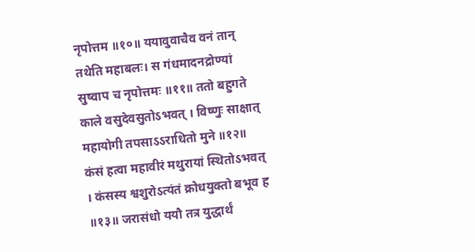नृपोत्तम ॥१०॥ ययावुवाचैव वनं तान् तथेति महाबलः। स गंधमादनद्रोण्यां सुष्वाप च नृपोत्तमः ॥११॥ ततो बहुगते काले वसुदेवसुतोऽभवत् । विष्णुः साक्षात् महायोगी तपसाऽऽराधितो मुने ॥१२॥ कंसं हत्वा महावीरं मथुरायां स्थितोऽभवत् । कंसस्य श्वशुरोऽत्यंतं क्रोधयुक्तो बभूव ह ॥१३॥ जरासंधो ययौ तत्र युद्धार्थं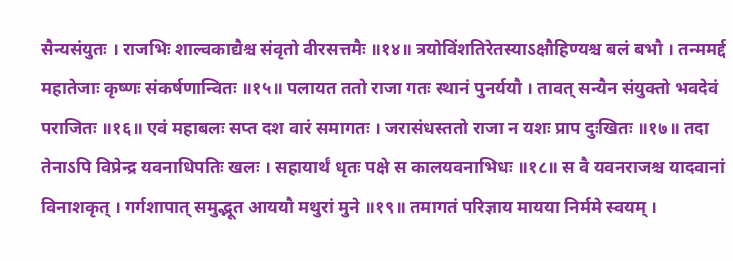सैन्यसंयुतः । राजभिः शाल्वकाद्यैश्च संवृतो वीरसत्तमैः ॥१४॥ त्रयोविंशतिरेतस्याऽक्षौहिण्यश्च बलं बभौ । तन्ममर्द्द महातेजाः कृष्णः संकर्षणान्वितः ॥१५॥ पलायत ततो राजा गतः स्थानं पुनर्ययौ । तावत् सन्यैन संयुक्तो भवदेवं पराजितः ॥१६॥ एवं महाबलः सप्त दश वारं समागतः । जरासंधस्ततो राजा न यशः प्राप दुःखितः ॥१७॥ तदा तेनाऽपि विप्रेन्द्र यवनाधिपतिः खलः । सहायार्थं धृतः पक्षे स कालयवनाभिधः ॥१८॥ स वै यवनराजश्च यादवानां विनाशकृत् । गर्गशापात् समुद्भूत आययौ मथुरां मुने ॥१९॥ तमागतं परिज्ञाय मायया निर्ममे स्वयम् ।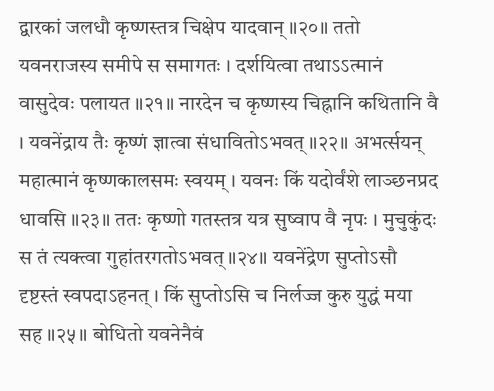द्वारकां जलधौ कृष्णस्तत्र चिक्षेप यादवान् ॥२०॥ ततो यवनराजस्य समीपे स समागतः । दर्शयित्वा तथाऽऽत्मानं वासुदेवः पलायत ॥२१॥ नारदेन च कृष्णस्य चिह्नानि कथितानि वै । यवनेंद्राय तैः कृष्णं ज्ञात्वा संधावितोऽभवत् ॥२२॥ अभर्त्सयन् महात्मानं कृष्णकालसमः स्वयम् । यवनः किं यदोर्वंशे लाञ्छनप्रद धावसि ॥२३॥ ततः कृष्णो गतस्तत्र यत्र सुष्वाप वै नृपः । मुचुकुंदः स तं त्यक्त्वा गुहांतरगतोऽभवत् ॥२४॥ यवनेंद्रेण सुप्तोऽसौ दृष्टस्तं स्वपदाऽहनत् । किं सुप्तोऽसि च निर्लज्ज कुरु युद्धं मया सह ॥२५॥ बोधितो यवनेनैवं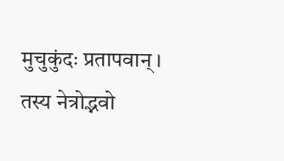मुचुकुंदः प्रतापवान् । तस्य नेत्रोद्भवो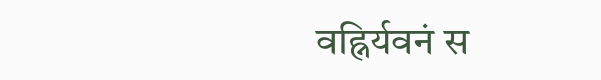वह्निर्यवनं स